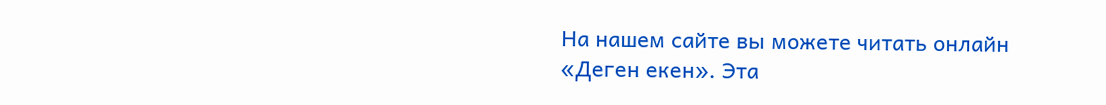На нашем сайте вы можете читать онлайн «Деген екен». Эта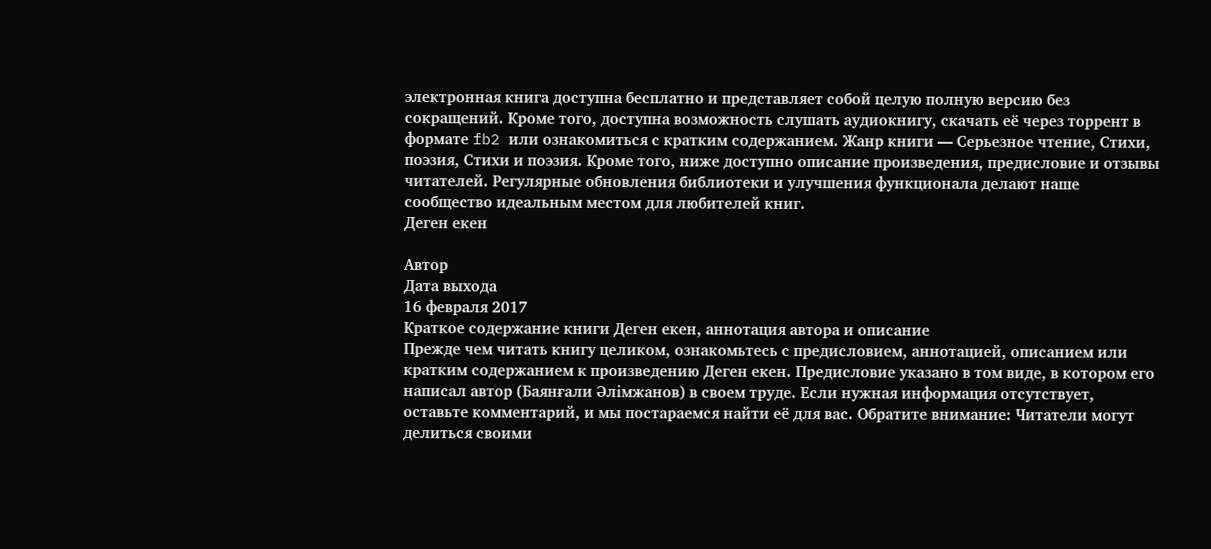электронная книга доступна бесплатно и представляет собой целую полную версию без сокращений. Кроме того, доступна возможность слушать аудиокнигу, скачать её через торрент в формате fb2 или ознакомиться с кратким содержанием. Жанр книги — Серьезное чтение, Cтихи, поэзия, Стихи и поэзия. Кроме того, ниже доступно описание произведения, предисловие и отзывы читателей. Регулярные обновления библиотеки и улучшения функционала делают наше сообщество идеальным местом для любителей книг.
Деген екен

Автор
Дата выхода
16 февраля 2017
Краткое содержание книги Деген екен, аннотация автора и описание
Прежде чем читать книгу целиком, ознакомьтесь с предисловием, аннотацией, описанием или кратким содержанием к произведению Деген екен. Предисловие указано в том виде, в котором его написал автор (Баянғали Әлімжанов) в своем труде. Если нужная информация отсутствует, оставьте комментарий, и мы постараемся найти её для вас. Обратите внимание: Читатели могут делиться своими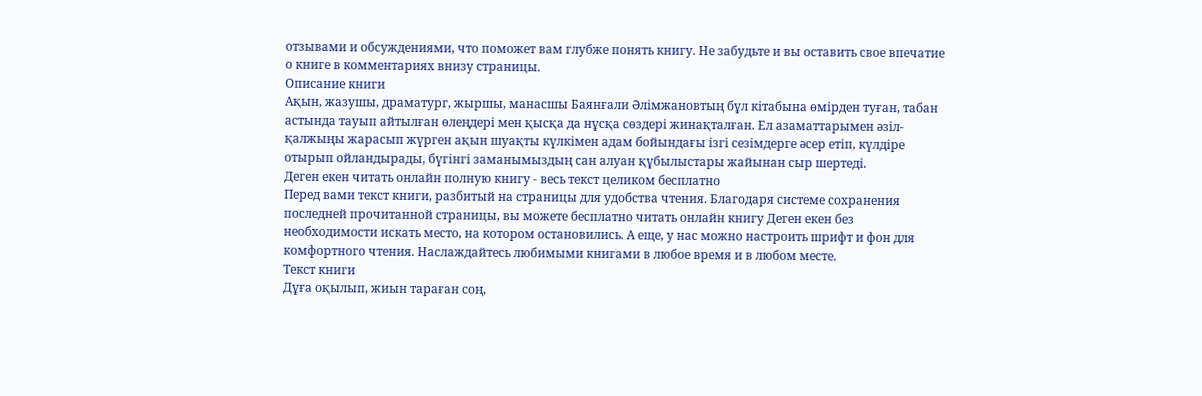отзывами и обсуждениями, что поможет вам глубже понять книгу. Не забудьте и вы оставить свое впечатие о книге в комментариях внизу страницы.
Описание книги
Ақын, жазушы, драматург, жыршы, манасшы Баянғали Әлімжановтың бұл кітабына өмірден туған, табан астында тауып айтылған өлеңдері мен қысқа да нұсқа сөздері жинақталған. Ел азаматтарымен әзіл-қалжыңы жарасып жүрген ақын шуақты күлкімен адам бойындағы ізгі сезімдерге әсер етіп, күлдіре отырып ойландырады, бүгінгі заманымыздың сан алуан құбылыстары жайынан сыр шертеді.
Деген екен читать онлайн полную книгу - весь текст целиком бесплатно
Перед вами текст книги, разбитый на страницы для удобства чтения. Благодаря системе сохранения последней прочитанной страницы, вы можете бесплатно читать онлайн книгу Деген екен без необходимости искать место, на котором остановились. А еще, у нас можно настроить шрифт и фон для комфортного чтения. Наслаждайтесь любимыми книгами в любое время и в любом месте.
Текст книги
Дұға оқылып, жиын тараған соң,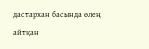дастархан басында өлең айтқан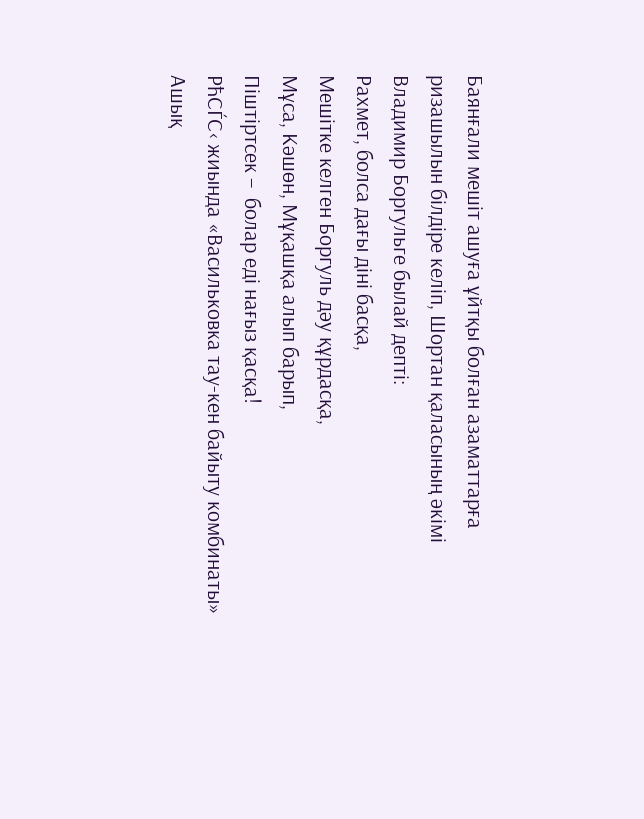Баянғали мешiт ашуға ұйтқы болған азаматтарға ризашылын бiлдiре келiп, Шортан қаласының әкiмi Владимир Боргульге былай дептi:
Рахмет, болса дағы дiнi басқа,
Мешiтке келген Боргуль дәу құрдасқа,
Мұса, Кәшөн, Мұқашқа алып барып,
Пiштiртсек –  болар едi нағыз қасқа!
РћСЃС‹ жиында «Васильковка тау-кен байыту комбинаты» Ашық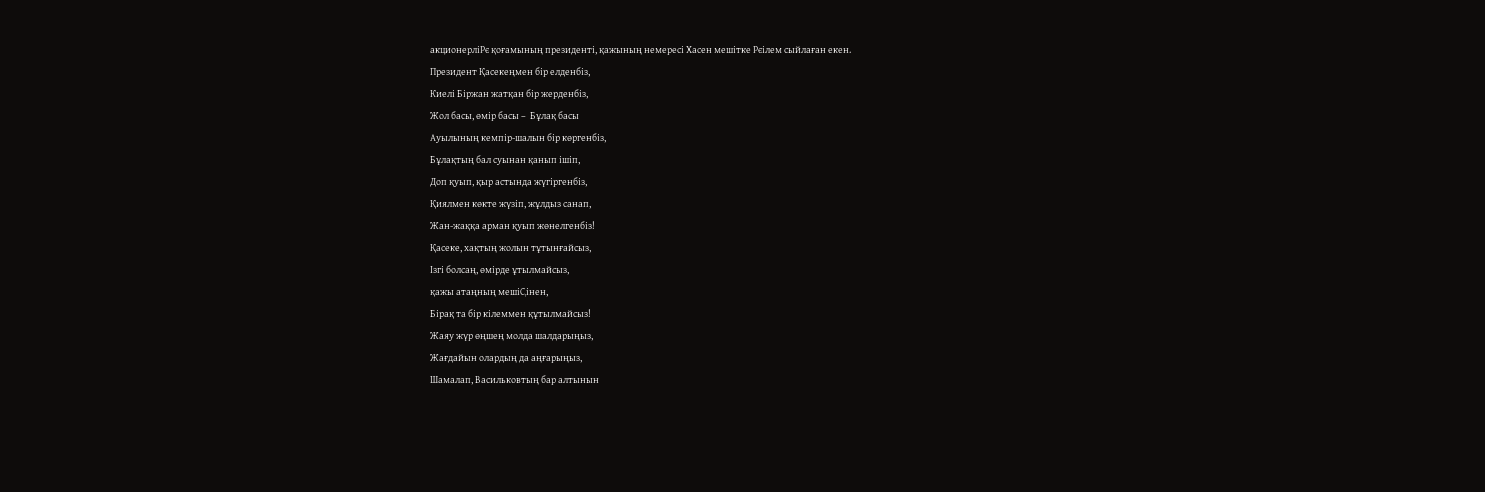акционерлiРє қоғамының президентi, қажының немересi Хасен мешiтке Рєiлем сыйлаған екен.
Президент Қасекеңмен бiр елденбiз,
Киелi Бiржан жатқан бiр жерденбiз,
Жол басы, өмiр басы –  Бұлақ басы
Ауылының кемпiр-шалын бiр көргенбiз,
Бұлақтың бал суынан қанып iшiп,
Доп қуып, қыр астында жүгiргенбiз,
Қиялмен көкте жүзiп, жұлдыз санап,
Жан-жаққа арман қуып жөнелгенбiз!
Қасеке, хақтың жолын тұтынғайсыз,
Iзгi болсаң, өмiрде ұтылмайсыз,
қажы атаңның мешiС‚iнен,
Бiрақ та бiр кiлеммен құтылмайсыз!
Жаяу жүр өңшең молда шалдарыңыз,
Жағдайын олардың да аңғарыңыз,
Шамалап, Васильковтың бар алтынын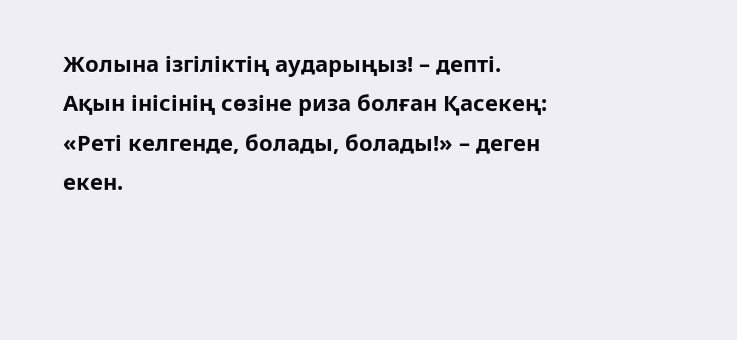Жолына iзгiлiктiң аударыңыз! – дептi.
Ақын iнiсiнiң сөзiне риза болған Қасекең: «Ретi келгенде, болады, болады!» – деген екен.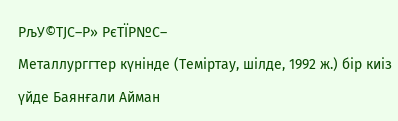РљУ©ТЈС–Р» РєТЇР№С–
Металлурггтер күнiнде (Темiртау, шiлде, 1992 ж.) бiр киiз үйде Баянғали Айман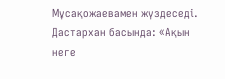Мұсақожаевамен жүздеседi. Дастархан басында: «Ақын неге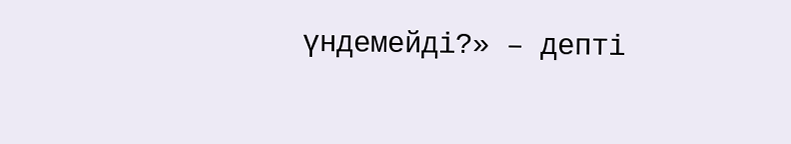үндемейдi?» – дептi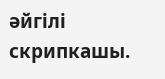әйгiлi скрипкашы.